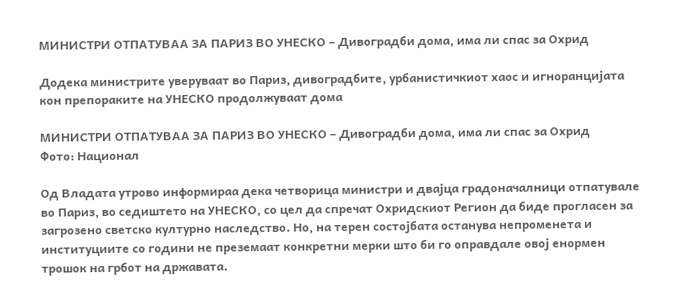МИНИСТРИ ОТПАТУВАА ЗА ПАРИЗ ВО УНЕСКО – Дивоградби дома, има ли спас за Охрид

Додека министрите уверуваат во Париз, дивоградбите, урбанистичкиот хаос и игноранцијата кон препораките на УНЕСКО продолжуваат дома

МИНИСТРИ ОТПАТУВАА ЗА ПАРИЗ ВО УНЕСКО – Дивоградби дома, има ли спас за Охрид
Фото: Национал

Од Владата утрово информираа дека четворица министри и двајца градоначалници отпатувале во Париз, во седиштето на УНЕСКО, со цел да спречат Охридскиот Регион да биде прогласен за загрозено светско културно наследство. Но, на терен состојбата останува непроменета и институциите со години не преземаат конкретни мерки што би го оправдале овој енормен трошок на грбот на државата.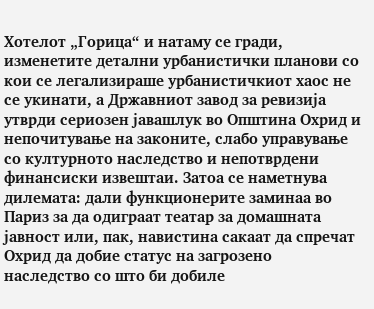Хотелот „Горица“ и натаму се гради, изменетите детални урбанистички планови со кои се легализираше урбанистичкиот хаос не се укинати, а Државниот завод за ревизија утврди сериозен јавашлук во Општина Охрид и непочитување на законите, слабо управување со културното наследство и непотврдени финансиски извештаи. Затоа се наметнува дилемата: дали функционерите заминаа во Париз за да одиграат театар за домашната јавност или, пак, навистина сакаат да спречат Охрид да добие статус на загрозено наследство со што би добиле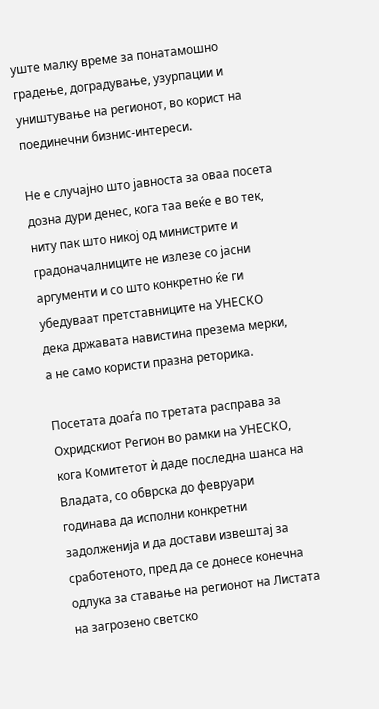уште малку време за понатамошно градење, доградување, узурпации и уништување на регионот, во корист на поединечни бизнис-интереси.

Не е случајно што јавноста за оваа посета дозна дури денес, кога таа веќе е во тек, ниту пак што никој од министрите и градоначалниците не излезе со јасни аргументи и со што конкретно ќе ги убедуваат претставниците на УНЕСКО дека државата навистина презема мерки, а не само користи празна реторика.

Посетата доаѓа по третата расправа за Охридскиот Регион во рамки на УНЕСКО, кога Комитетот ѝ даде последна шанса на Владата, со обврска до февруари годинава да исполни конкретни задолженија и да достави извештај за сработеното, пред да се донесе конечна одлука за ставање на регионот на Листата на загрозено светско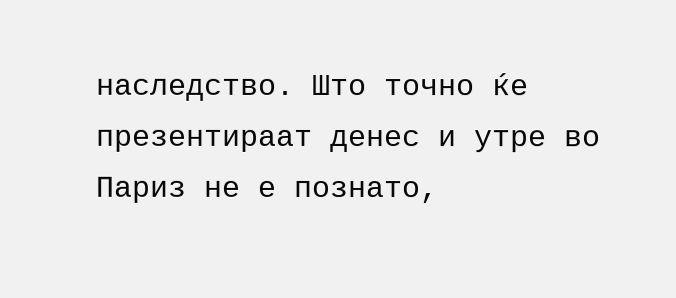наследство. Што точно ќе презентираат денес и утре во Париз не е познато,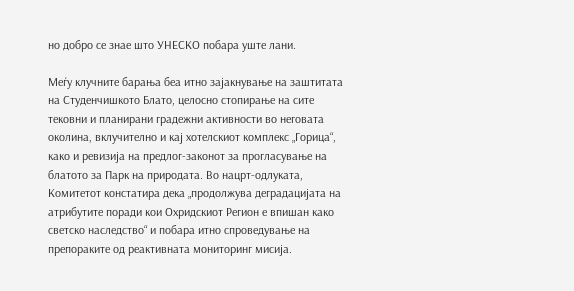но добро се знае што УНЕСКО побара уште лани.

Меѓу клучните барања беа итно зајакнување на заштитата на Студенчишкото Блато, целосно стопирање на сите тековни и планирани градежни активности во неговата околина, вклучително и кај хотелскиот комплекс „Горица“, како и ревизија на предлог-законот за прогласување на блатото за Парк на природата. Во нацрт-одлуката, Комитетот констатира дека „продолжува деградацијата на атрибутите поради кои Охридскиот Регион е впишан како светско наследство“ и побара итно спроведување на препораките од реактивната мониторинг мисија.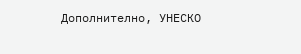Дополнително, УНЕСКО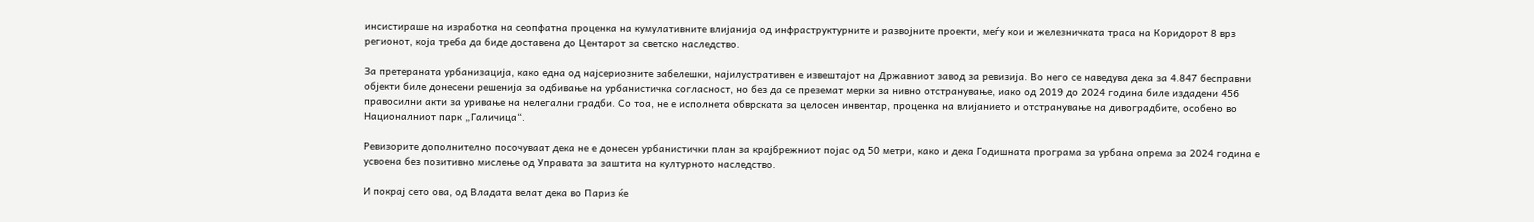инсистираше на изработка на сеопфатна проценка на кумулативните влијанија од инфраструктурните и развојните проекти, меѓу кои и железничката траса на Коридорот 8 врз регионот, која треба да биде доставена до Центарот за светско наследство.

За претераната урбанизација, како една од најсериозните забелешки, најилустративен е извештајот на Државниот завод за ревизија. Во него се наведува дека за 4.847 бесправни објекти биле донесени решенија за одбивање на урбанистичка согласност, но без да се преземат мерки за нивно отстранување, иако од 2019 до 2024 година биле издадени 456 правосилни акти за уривање на нелегални градби. Со тоа, не е исполнета обврската за целосен инвентар, проценка на влијанието и отстранување на дивоградбите, особено во Националниот парк „Галичица“.

Ревизорите дополнително посочуваат дека не е донесен урбанистички план за крајбрежниот појас од 50 метри, како и дека Годишната програма за урбана опрема за 2024 година е усвоена без позитивно мислење од Управата за заштита на културното наследство.

И покрај сето ова, од Владата велат дека во Париз ќе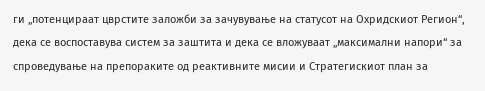ги „потенцираат цврстите заложби за зачувување на статусот на Охридскиот Регион“, дека се воспоставува систем за заштита и дека се вложуваат „максимални напори“ за спроведување на препораките од реактивните мисии и Стратегискиот план за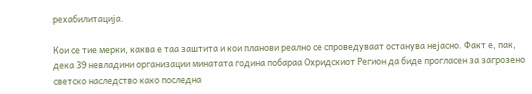рехабилитација.

Кои се тие мерки, каква е таа заштита и кои планови реално се спроведуваат останува нејасно. Факт е, пак, дека 39 невладини организации минатата година побараа Охридскиот Регион да биде прогласен за загрозено светско наследство како последна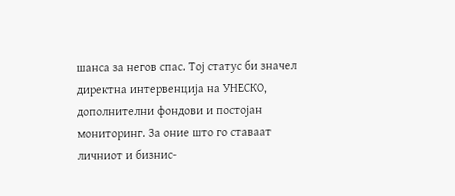шанса за негов спас. Тој статус би значел директна интервенција на УНЕСКО, дополнителни фондови и постојан мониторинг. За оние што го ставаат личниот и бизнис-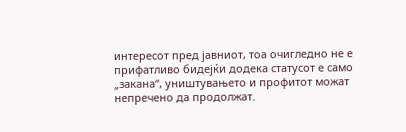интересот пред јавниот, тоа очигледно не е прифатливо бидејќи додека статусот е само „закана“, уништувањето и профитот можат непречено да продолжат.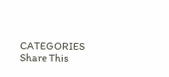CATEGORIES
Share This